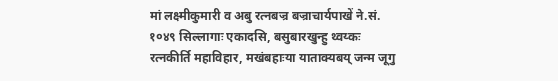मां लक्ष्मीकुमारी व अबु रत्नबज्र बज्राचार्यपाखें ने.सं. १०४९ सिल्लागाः एकादसि, बसुबारखुन्हु थ्वय्कः रत्नकीर्ति महाविहार, मखंबहाःया याताक्यबय् जन्म जूगु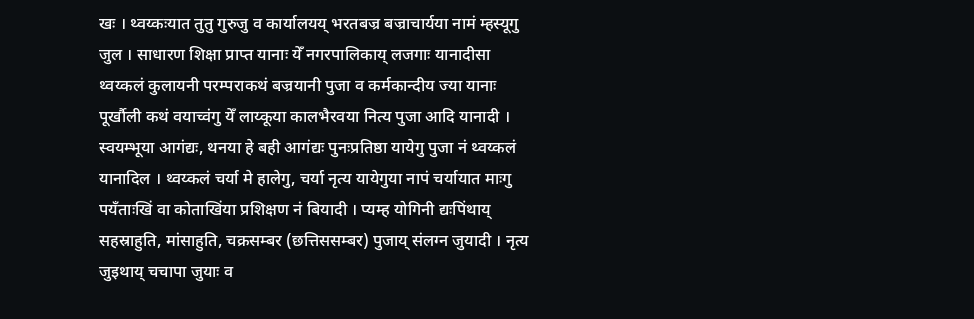खः । थ्वय्कःयात तुतु गुरुजु व कार्यालयय् भरतबज्र बज्राचार्यया नामं म्हस्यूगु जुल । साधारण शिक्षा प्राप्त यानाः येँ नगरपालिकाय् लजगाः यानादीसा थ्वय्कलं कुलायनी परम्पराकथं बज्रयानी पुजा व कर्मकान्दीय ज्या यानाः पूर्खौली कथं वयाच्वंगु येँ लाय्कूया कालभैरवया नित्य पुजा आदि यानादी । स्वयम्भूया आगंद्यः, थनया हे बही आगंद्यः पुनःप्रतिष्ठा यायेगु पुजा नं थ्वय्कलं यानादिल । थ्वय्कलं चर्या मे हालेगु, चर्या नृत्य यायेगुया नापं चर्यायात माःगु पयँताःखिं वा कोताखिंया प्रशिक्षण नं बियादी । प्यम्ह योगिनी द्यःपिंथाय् सहस्राहुति, मांसाहुति, चक्रसम्बर (छत्तिससम्बर) पुजाय् संलग्न जुयादी । नृत्य जुइथाय् चचापा जुयाः व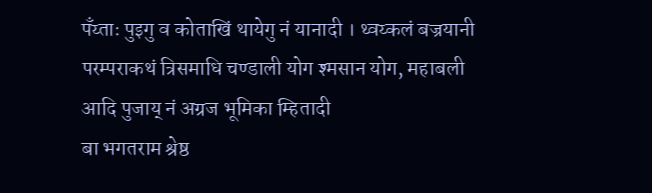पँय्ताः पुइगु व कोताखिं थायेगु नं यानादी । थ्वय्कलं बज्रयानी परम्पराकथं त्रिसमाधि चण्डाली योग श्मसान योग, महाबली आदि पुजाय् नं अग्रज भूमिका म्हितादी
बा भगतराम श्रेष्ठ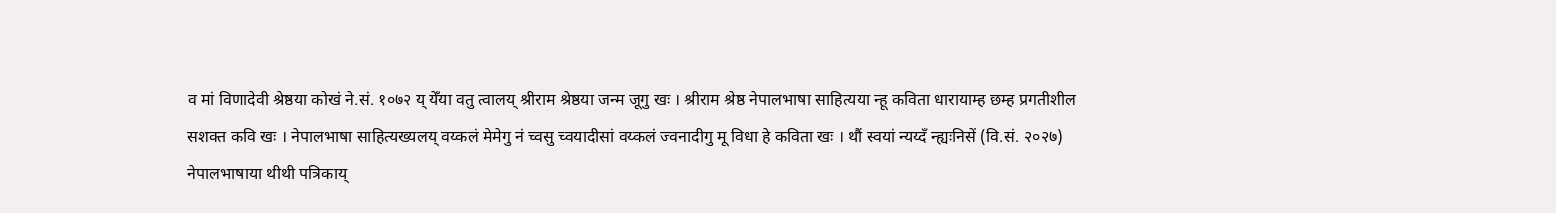व मां विणादेवी श्रेष्ठया कोखं ने.सं. १०७२ य् येँया वतु त्वालय् श्रीराम श्रेष्ठया जन्म जूगु खः । श्रीराम श्रेष्ठ नेपालभाषा साहित्यया न्हू कविता धारायाम्ह छम्ह प्रगतीशील सशक्त कवि खः । नेपालभाषा साहित्यख्यलय् वय्कलं मेमेगु नं च्वसु च्वयादीसां वय्कलं ज्वनादीगु मू विधा हे कविता खः । थौं स्वयां न्यय्दँ न्ह्यःनिसें (वि.सं. २०२७) नेपालभाषाया थीथी पत्रिकाय्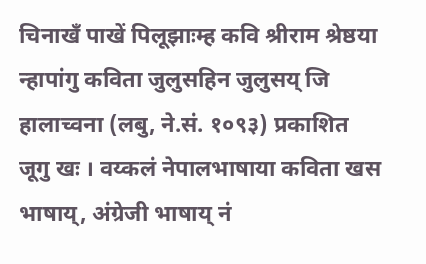चिनाखँ पाखें पिलूझाःम्ह कवि श्रीराम श्रेष्ठया न्हापांगु कविता जुलुसहिन जुलुसय् जि हालाच्वना (लबु, ने.सं. १०९३) प्रकाशित जूगु खः । वय्कलं नेपालभाषाया कविता खस भाषाय्, अंग्रेजी भाषाय् नं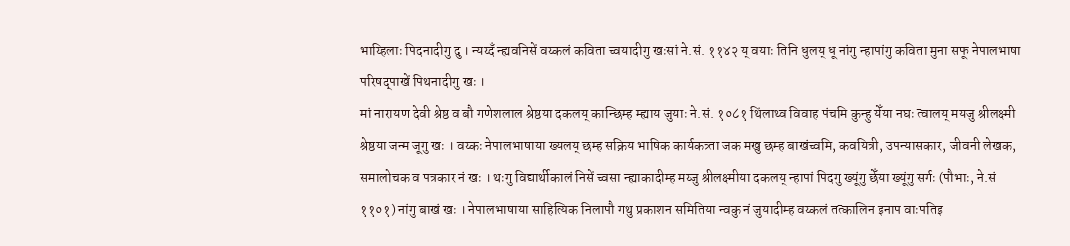भाय्हिलाः पिदनादीगु दु । न्यय्दँ न्ह्यवनिसें वय्कलं कविता च्वयादीगु खःसां ने.सं. ११४२ य् वयाः तिनि धुलय् धू नांगु न्हापांगु कविता मुना सफू नेपालभाषा परिषद्पाखें पिथनादीगु खः ।
मां नारायण देवी श्रेष्ठ व बौ गणेशलाल श्रेष्ठया दकलय् कान्छिम्ह म्ह्याय जुयाः ने.सं. १०८१ थिंलाथ्व विवाह पंचमि कुन्हु येँया नघः त्वालय् मयजु श्रीलक्ष्मी श्रेष्ठया जन्म जूगु खः । वय्कः नेपालभाषाया ख्यलय् छम्ह सक्रिय भाषिक कार्यकत्र्ता जक मखु छम्ह बाखंच्वमि, कवयित्री, उपन्यासकार, जीवनी लेखक, समालोचक व पत्रकार नं खः । थःगु विद्यार्थीकालं निसें च्वसा न्ह्याकादीम्ह मय्जु श्रीलक्ष्मीया दकलय् न्हापां पिदगु ख्यूंगु छेँया ख्यूंगु सर्गः (पौभाः, ने.सं ११०१) नांगु बाखं खः । नेपालभाषाया साहित्यिक निलापौ गथु प्रकाशन समितिया न्वकु नं जुयादीम्ह वय्कलं तत्कालिन इनाप वाःपतिइ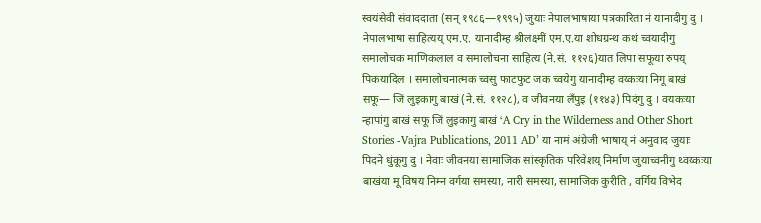स्वयंसेवी संवाददाता (सन् १९८६—१९९५) जुयाः नेपालभाषाया पत्रकारिता नं यानादीगु दु ।
नेपालभाषा साहित्यय् एम.ए. यानादीम्ह श्रीलक्ष्मीं एम.ए.या शोधग्रन्थ कथं च्वयादीगु समालोचक माणिकलाल व समालोचना साहित्य (ने.सं. ११२६)यात लिपा सफूया रुपय् पिकयादिल । समालोचनात्मक च्वसु फाटफुट जक च्वयेगु यानादीम्ह वय्कःया निगू बाखं सफू— जिं लुइकागु बाखं (ने.सं. ११२८), व जीवनया लँपुइ (११४३) पिदंगु दु । वयकःया न्हापांगु बाखं सफू जिं लुइकागु बाखं ‘A Cry in the Wilderness and Other Short Stories -Vajra Publications, 2011 AD’ या नामं अंग्रेजी भाषाय् नं अनुवाद जुयाः पिदने धुंकूगु दु । नेवाः जीवनया सामाजिक सांस्कृतिक परिवेशय् निर्माण जुयाच्वनीगु थ्वय्कःया बाखंया मू विषय निम्न वर्गया समस्या, नारी समस्या, सामाजिक कुरीति , वर्गिय विभेद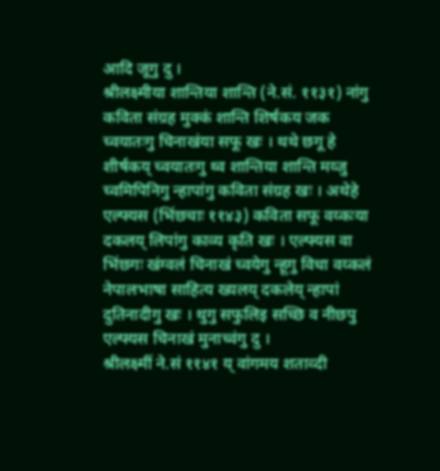आदि जूगु दु ।
श्रीलक्ष्मीया शान्तिया शान्ति (ने.सं. ११३१) नांगु कविता संग्रह मुक्कं शान्ति शिर्षकय जक च्वयातःगु चिनाखंया सफू खः । थथे छगू हे शीर्षकय् च्वयातःगु थ्व शान्तिया शान्ति मय्जु च्वमिपिनिगु न्हापांगु कविता संग्रह खः । अथेहे एल्फ्यस (भिंछचाः ११४३) कविता सफू वय्कःया दकलय् लिपांगु काव्य कृति खः । एल्फ्यस वा भिंछगः खंग्वलं चिनाखं च्वयेगु न्हूगु विधा वय्कलं नेपालभाषा साहित्य ख्यलय् दकलेय् न्हापां दुतिनादीगु खः । थुगु सफुलिइ सच्छि व नीछपु एल्फ्यस चिनाखं मुनाच्वंगु दु ।
श्रीलक्ष्मीं ने.सं ११४१ य् वांगमय शताव्दी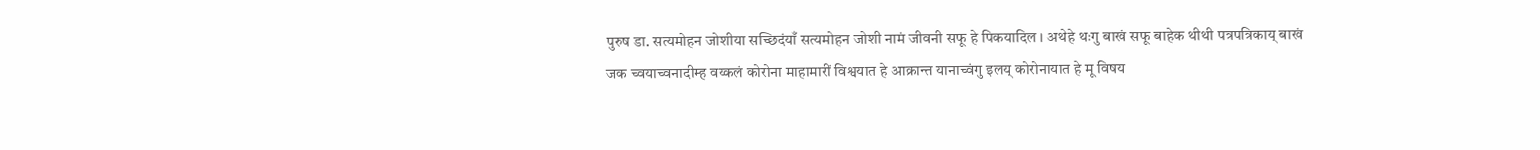पुरुष डा. सत्यमोहन जोशीया सच्छिदंयाँ सत्यमोहन जोशी नामं जीवनी सफू हे पिकयादिल । अथेहे थःगु बाखं सफू बाहेक थीथी पत्रपत्रिकाय् बाखं जक च्वयाच्वनादीम्ह वय्कलं कोरोना माहामारीं विश्वयात हे आक्रान्त यानाच्वंगु इलय् कोरोनायात हे मू विषय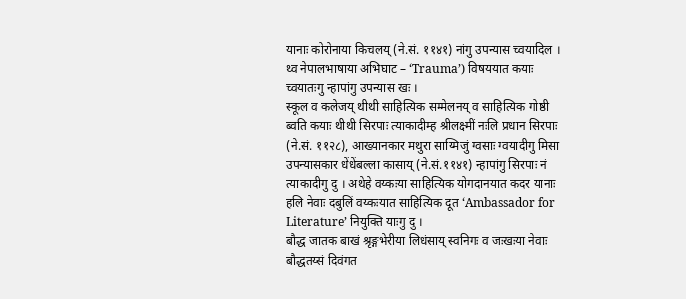यानाः कोरोनाया किचलय् (ने.सं. ११४१) नांगु उपन्यास च्वयादिल । थ्व नेपालभाषाया अभिघाट – ‘Trauma’) विषययात कयाः च्वयातःगु न्हापांगु उपन्यास खः ।
स्कूल व कलेजय् थीथी साहित्यिक सम्मेलनय् व साहित्यिक गोष्ठी ब्वति कयाः थीथी सिरपाः त्याकादीम्ह श्रीलक्ष्मीं नःलि प्रधान सिरपाः (ने.सं. ११२८), आख्यानकार मथुरा साय्मिजुं ग्वसाः ग्वयादीगु मिसा उपन्यासकार धेंधेंबल्ला कासाय् (ने.सं.११४१) न्हापांगु सिरपाः नं त्याकादीगु दु । अथेहे वय्कःया साहित्यिक योगदानयात कदर यानाः हलि नेवाः दबुलिं वय्कःयात साहित्यिक दूत ‘Ambassador for Literature’ नियुक्ति याःगु दु ।
बौद्ध जातक बाखं श्रृङ्गभेरीया लिधंसाय् स्वनिगः व जःखःया नेवाः बौद्धतय्सं दिवंगत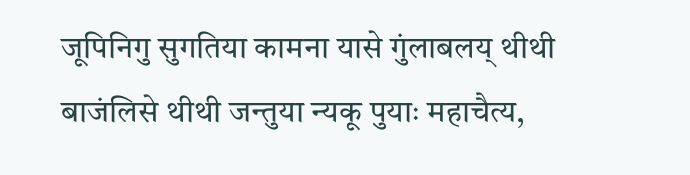जूपिनिगु सुगतिया कामना यासे गुंलाबलय् थीथी बाजंलिसे थीथी जन्तुया न्यकू पुयाः महाचैत्य,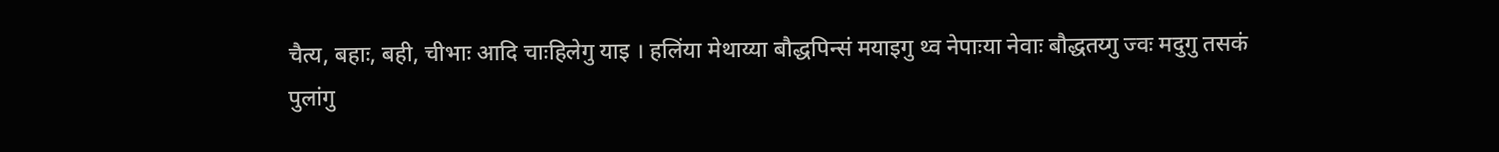चैत्य, बहाः, बही, चीभाः आदि चाःहिलेगु याइ । हलिंया मेथाय्या बौद्धपिन्सं मयाइगु थ्व नेपाःया नेवाः बौद्धतय्गु ज्वः मदुगु तसकं पुलांगु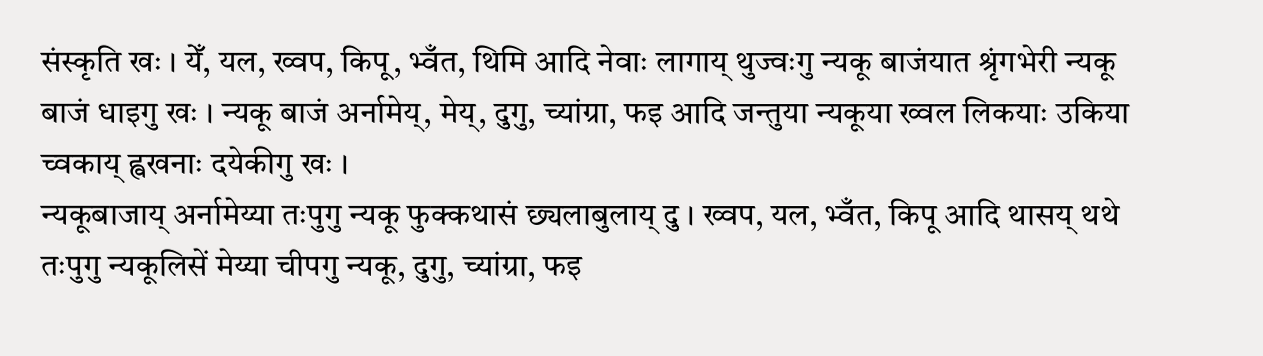संस्कृति खः । येँ, यल, ख्वप, किपू, भ्वँत, थिमि आदि नेवाः लागाय् थुज्वःगु न्यकू बाजंयात श्रृंगभेरी न्यकू बाजं धाइगु खः । न्यकू बाजं अर्नामेय्, मेय्, दुगु, च्यांग्रा, फइ आदि जन्तुया न्यकूया ख्वल लिकयाः उकिया च्वकाय् ह्वखनाः दयेकीगु खः ।
न्यकूबाजाय् अर्नामेय्या तःपुगु न्यकू फुक्कथासं छ्यलाबुलाय् दु । ख्वप, यल, भ्वँत, किपू आदि थासय् थथे तःपुगु न्यकूलिसें मेय्या चीपगु न्यकू, दुगु, च्यांग्रा, फइ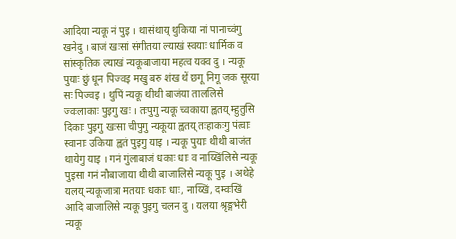आदिया न्यकू नं पुइ । थासंथाय् थुकिया नां पानाच्वंगु खनेदु । बाजं खःसां संगीतया ल्याखं स्वयाः धार्मिक व सांस्कृतिक ल्याखं न्यकूबाजाया महत्व यक्व दु । न्यकू पुयाः छुं धून पिज्वइ मखु बरु शंख थें छगू निगू जक सूरया सः पिज्वइ । थुपिं न्यकू थीथी बाजंया ताललिसे ज्वःलाकाः पुइगु खः । तःपुगु न्यकू च्वकाया ह्वतय् म्हुतुसि दिकाः पुइगु खःसा चीपुगु न्यकूया ह्वतय् तःहाकःगु पंत्वाः स्वानाः उकिया ह्वतं पुइगु याइ । न्यकू पुयाः थीथी बाजंत थायेगु याइ । गनं गुंलाबाजं धकाः धाः व नाय्खिंलिसे न्यकू पुइसा गनं नौबाजाया थीथी बाजालिसे न्यकू पुइ । अथेहे यलय् न्यकूजात्रा मतयाः धकाः धाः, नाय्खिं, दम्वःखिं आदि बाजालिसे न्यकू पुइगु चलन दु । यलया श्रृङ्गभेरी न्यकू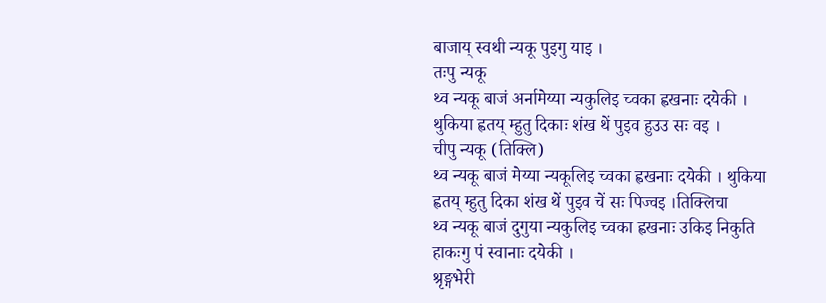बाजाय् स्वथी न्यकू पुइगु याइ ।
तःपु न्यकू
थ्व न्यकू बाजं अर्नामेय्या न्यकुलिइ च्वका ह्वखनाः दयेकी । थुकिया ह्वतय् म्हुतु दिकाः शंख थें पुइव हुउउ सः वइ ।
चीपु न्यकू (तिक्लि)
थ्व न्यकू बाजं मेय्या न्यकूलिइ च्वका ह्वखनाः दयेकी । थुकिया ह्वतय् म्हुतु दिका शंख थें पुइव चें सः पिज्वइ ।तिक्लिचा
थ्व न्यकू बाजं दुगुया न्यकुलिइ च्वका ह्वखनाः उकिइ निकुति हाकःगु पं स्वानाः दयेकी ।
श्रृङ्गभेरी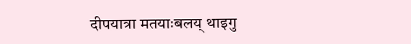दीपयात्रा मतयाःबलय् थाइगु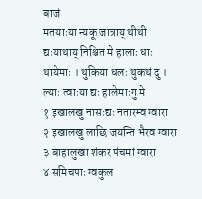बाजं
मतयाःया न्यकू जात्राय् थीथी द्यःयाथाय् निश्चित मे हालाः धाः थायेमाः । थुकिया धलः थुकथं दु ।
ल्याः त्वाःया द्यः हालेमाःगु मे
१ इखालखु नासःद्यः नतारम्व ग्वारा
२ इखालखु लाछि जयन्ति भैरव ग्वारा
३ बाहालुखा शंकर पंचमां ग्वारा
४ समिचपाः ग्वकुल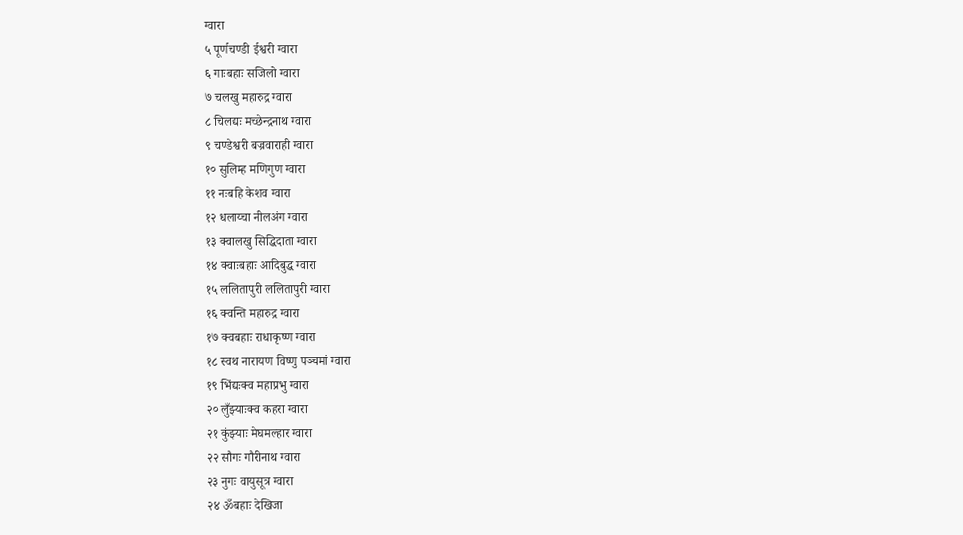ग्वारा
५ पूर्णचण्डी ईश्वरी ग्वारा
६ गाःबहाः सजिलो ग्वारा
७ चलखु महारुद्र ग्वारा
८ चिलद्यः मच्छेन्द्रनाथ ग्वारा
९ चण्डेश्वरी बज्रवाराही ग्वारा
१० सुलिम्ह मणिगुण ग्वारा
११ नःबहि केशव ग्वारा
१२ धलाय्चा नीलअंग ग्वारा
१३ क्वालखु सिद्धिदाता ग्वारा
१४ क्वाःबहाः आदिबुद्ध ग्वारा
१५ ललितापुरी ललितापुरी ग्वारा
१६ क्वन्ति महारुद्र ग्वारा
१७ क्वबहाः राधाकृष्ण ग्वारा
१८ स्वथ नारायण विष्णु पञ्चमां ग्वारा
१९ भिंद्यःक्व महाप्रभु ग्वारा
२० लुँझ्याःक्व कहरा ग्वारा
२१ कुंझ्याः मेघमल्हार ग्वारा
२२ सौगः गौरीनाथ ग्वारा
२३ नुगः वायुसूत्र ग्वारा
२४ ॐबहाः देखिजा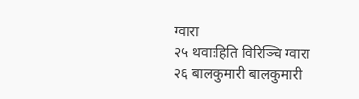ग्वारा
२५ थवाःहिति विरिञ्चि ग्वारा
२६ बालकुमारी बालकुमारी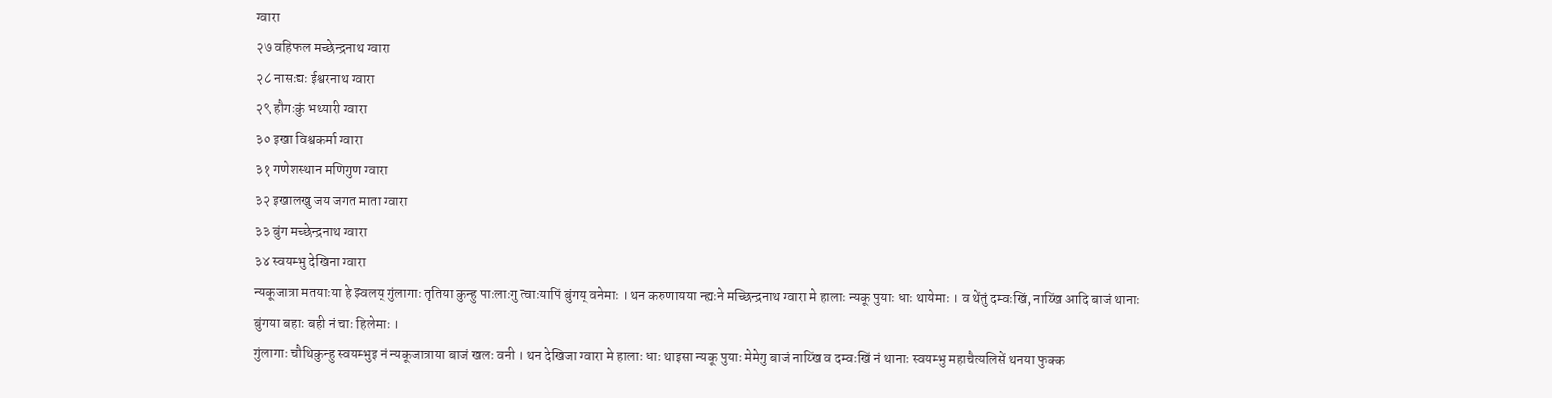ग्वारा
२७ वहिफल मच्छेन्द्रनाथ ग्वारा
२८ नासःद्यः ईश्वरनाथ ग्वारा
२९ हौगःकुं भथ्यारी ग्वारा
३० इखा विश्वकर्मा ग्वारा
३१ गणेशस्थान मणिगुण ग्वारा
३२ इखालखु जय जगत माता ग्वारा
३३ बुंग मच्छेन्द्रनाथ ग्वारा
३४ स्वयम्भु देखिना ग्वारा
न्यकूजात्रा मतयाःया हे झ्वलय् गुंलागाः तृतिया कुन्हु पाःलाःगु त्वाःयापिं बुंगय् वनेमाः । थन करुणायया न्ह्यःने मच्छिन्द्रनाथ ग्वारा मे हालाः न्यकू पुयाः धाः थायेमाः । व थेंतुं दम्वःखिं, नाय्खिं आदि बाजं थानाः बुंगया बहाः बही नं चाः हिलेमाः ।
गुंलागाः चौथिकुन्हु स्वयम्भुइ नं न्यकूजात्राया बाजं खलः वनी । थन देखिजा ग्वारा मे हालाः धाः थाइसा न्यकू पुयाः मेमेगु बाजं नाय्खिं व दम्वःखिं नं थानाः स्वयम्भु महाचैत्यलिसें थनया फुक्क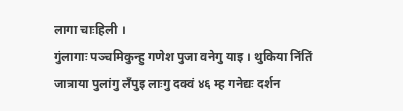लागा चाःहिली ।
गुंलागाः पञ्चमिकुन्हु गणेश पुजा वनेगु याइ । थुकिया निंतिं जात्राया पुलांगु लँपुइ लाःगु दक्वं ४६ म्ह गनेद्यः दर्शन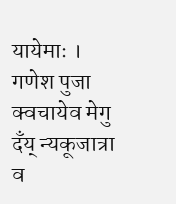यायेमाः । गणेश पुजा क्वचायेव मेगु दँय् न्यकूजात्रा व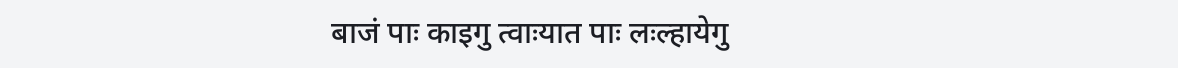बाजं पाः काइगु त्वाःयात पाः लःल्हायेगु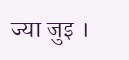ज्या जुइ ।